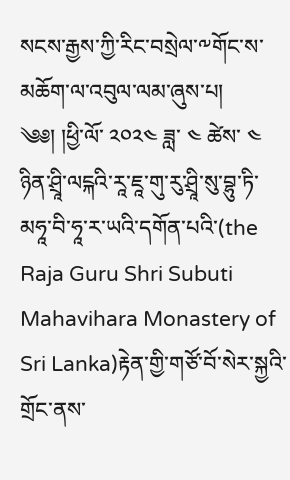སངས་རྒྱས་ཀྱི་རིང་བསྲེལ་༸གོང་ས་མཆོག་ལ་འབུལ་ལམ་ཞུས་པ།
༄༅། །ཕྱི་ལོ་ ༢༠༢༤ ཟླ་ ༤ ཚེས་ ༤ ཉིན་ཤྲཱི་ལངྐའི་རཱ་ཇཱ་གུ་རུ་ཤྲཱི་སུ་བྷུ་ཏི་མཧཱ་བི་ཧཱ་ར་ཡའི་དགོན་པའི་(the Raja Guru Shri Subuti Mahavihara Monastery of Sri Lanka)རྟེན་གྱི་གཙོ་བོ་སེར་སྐྱའི་གྲོང་ནས་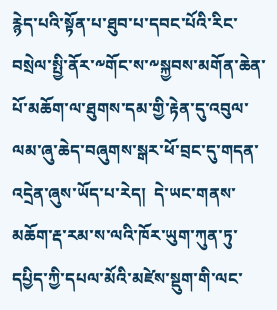རྙེད་པའི་སྟོན་པ་ཐུབ་པ་དབང་པོའི་རིང་བསྲེལ་སྤྱི་ནོར་༸གོང་ས་༸སྐྱབས་མགོན་ཆེན་པོ་མཆོག་ལ་ཐུགས་དམ་གྱི་རྟེན་དུ་འབུལ་ལམ་ཞུ་ཆེད་བཞུགས་སྒར་ཕོ་བྲང་དུ་གདན་འདྲེན་ཞུས་ཡོད་པ་རེད།  དེ་ཡང་གནས་མཆོག་རྡ་རམ་ས་ལའི་ཁོར་ཡུག་ཀུན་ཏུ་དཔྱིད་ཀྱི་དཔལ་མོའི་མཛེས་སྡུག་གི་ལང་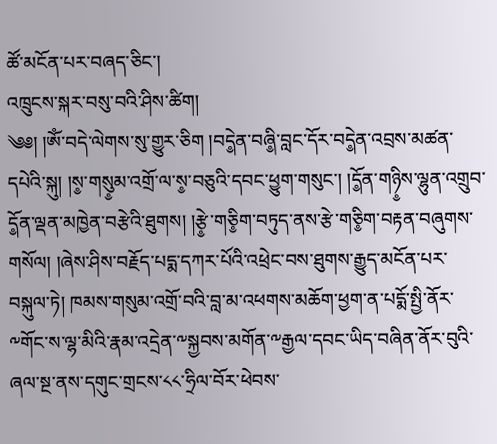ཚོ་མངོན་པར་བཞད་ཅིང་།
འཁྲུངས་སྐར་བསུ་བའི་ཤིས་ཚིག།
༄༅། །ཨོཾ་བདེ་ལེགས་སུ་གྱུར་ཅིག །བདེ༵ན་བཞི༵་བླང་དོར་བདེ༵ན་འབྲས་མཚན་དཔེའི་སྐུ། །ས༵་གསུ༵མ་འགྲོ་ལ་ས༵་བཅུའི་དབང་ཕྱུག་གསུང་། །དོ༵ན་གཉི༵ས་ལྷུན་འགྲུབ་དོ༵ན་ལྡན་མཁྱེན་བརྩེའི་ཐུགས། །རྩེ༵་གཅི༵ག་བཏུད་ནས་རྩེ་གཅི༵ག་བརྟན་བཞུགས་གསོལ། །ཞེས་ཤིས་བརྗོད་པདྨ་དཀར་པོའི་འཕྲེང་བས་ཐུགས་རྒྱུད་མངོན་པར་བསྐུལ་ཏེ། ཁམས་གསུམ་འགྲོ་བའི་བླ་མ་འཕགས་མཆོག་ཕྱག་ན་པདྨོ་སྤྱི་ནོར་༸གོང་ས་ལྷ་མིའི་རྣམ་འདྲེན་༸སྐྱབས་མགོན་༸རྒྱལ་དབང་ཡིད་བཞིན་ནོར་བུའི་ཞལ་སྔ་ནས་དགུང་གྲངས་༨༨་ཧྲིལ་བོར་ཕེབས་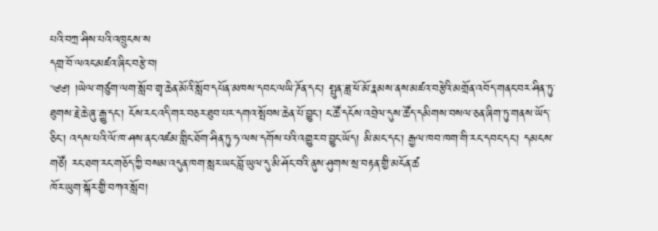པའི་བཀྲ་ཤིས་པའི་འཁྲུངས་ས
དགྲ་བོ་ལའང་མཛའ་ཞིང་བརྩེ་བ།
༄༅། །ཡེལ་གཙུག་ལག་སློབ་གྲྭ་ཆེན་མོའི་སློབ་དཔོན་མཁས་དབང་ལཡི་ཌོན་དང་། སྤུན་ཟླ་ཕོ་མོ་རྣམས་ནས་མཛའ་བརྩེའི་མགྲོན་འབོད་གནང་བར་ཤིན་ཏུ་ཐུགས་རྗེ་ཆེ་ཞུ་རྒྱུ་དང་། ངོས་རང་འདི་གར་བཅར་ཐུབ་པར་དགའ་སྤོབས་ཆེན་པོ་བྱུང་། ང་ཚོ་དངོས་འབྲེལ་དུས་ཚོད་དམིགས་བསལ་ཅན་ཞིག་ཏུ་གནས་ཡོད་ཅིང་། འདས་པའི་ལོ་ཁ་ཤས་ནང་འཛམ་གླིང་ཐོག་ཤིན་ཏུ་ཧ་ལས་དགོས་པའི་འགྱུར་བ་བྱུང་ཡོད། མི་མང་དང་། རྒྱལ་ཁབ་ཁག་གི་རང་དབང་དང་། དམངས་གཙོ། རང་ཐག་རང་གཅོད་ཀྱི་བསམ་འདུན་ཁག་སླར་ཡང་བློ་ཡུལ་དུ་མི་ཤོང་བའི་ནུས་ཤུགས་སྲ་བརྟན་གྱི་མངོན་ཚ
ཁོར་ཡུག་སྐོར་གྱི་བཀའ་སློབ།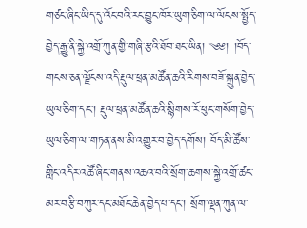གཙང་ཞིང་ཡིད་དུ་འོང་བའི་རང་བྱུང་ཁོར་ཡུག་ཅིག་ལ་ལོངས་སྤྱོད་བྱེད་རྒྱུ་ནི་སྐྱེ་འགྲོ་ཀུན་གྱི་གཞི་རྩའི་ཐོབ་ཐང་ཡིན། ༄༅། །བོད་གངས་ཅན་ལྗོངས་འདི་རྡུལ་ཕྲན་མཚོན་ཆའི་རིགས་བཟོ་སྐྲུན་བྱེད་ཡུལ་ཅིག་དང་། རྡུལ་ཕྲན་མཚོན་ཆའི་སྙིགས་རོ་ཕུང་གསོག་བྱེད་ཡུལ་ཅིག་ལ་གཏན་ནས་མི་འགྱུར་བ་བྱེད་དགོས། བོད་མི་ཚོས་གླིང་འདིར་འཚོ་ཞིང་གནས་འཆའ་བའི་སྲོག་ཆགས་སྐྱེ་འགྲོ་ཚང་མར་བརྩི་བཀུར་དང་མཐོང་ཆེན་བྱེད་པ་དང་། སྲོག་ལྡན་ཀུན་ལ་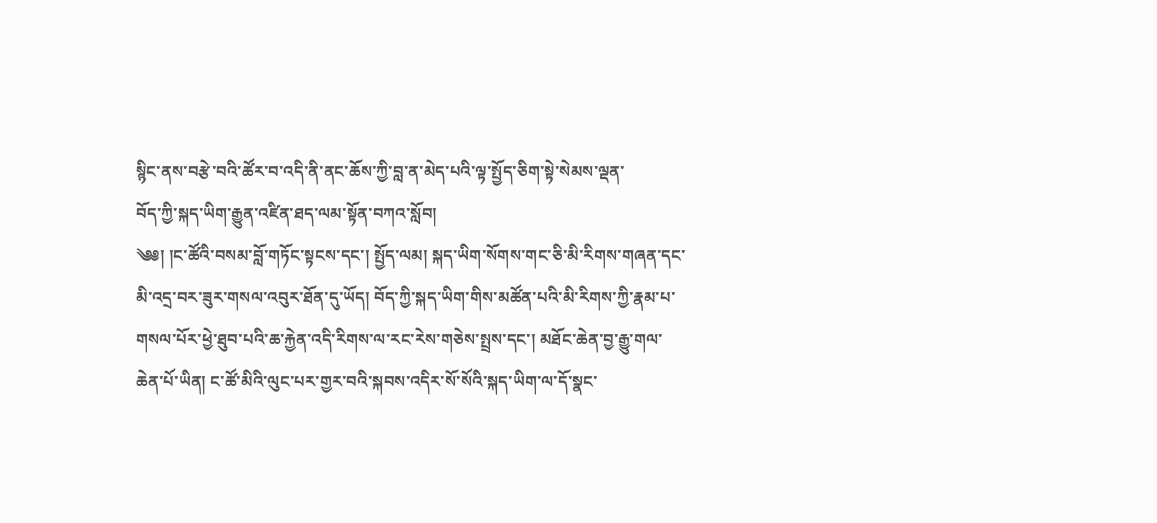སྙིང་ནས་བརྩེ་བའི་ཚོར་བ་འདི་ནི་ནང་ཆོས་ཀྱི་བླ་ན་མེད་པའི་ལྟ་སྤྱོད་ཅིག་སྟེ་སེམས་ལྡན་
བོད་ཀྱི་སྐད་ཡིག་རྒྱུན་འཛིན་ཐད་ལམ་སྟོན་བཀའ་སློབ།
༄༅། །ང་ཚོའི་བསམ་བློ་གཏོང་སྟངས་དང་། སྤྱོད་ལམ། སྐད་ཡིག་སོགས་གང་ཅི་མི་རིགས་གཞན་དང་མི་འདྲ་བར་ཟུར་གསལ་འབུར་ཐོན་དུ་ཡོད། བོད་ཀྱི་སྐད་ཡིག་གིས་མཚོན་པའི་མི་རིགས་ཀྱི་རྣམ་པ་གསལ་པོར་ཕྱེ་ཐུབ་པའི་ཆ་རྐྱེན་འདི་རིགས་ལ་རང་རེས་གཅེས་སྤྲས་དང་། མཐོང་ཆེན་བྱ་རྒྱུ་གལ་ཆེན་པོ་ཡིན། ང་ཚོ་མིའི་ལུང་པར་གྱར་བའི་སྐབས་འདིར་སོ་སོའི་སྐད་ཡིག་ལ་དོ་སྣང་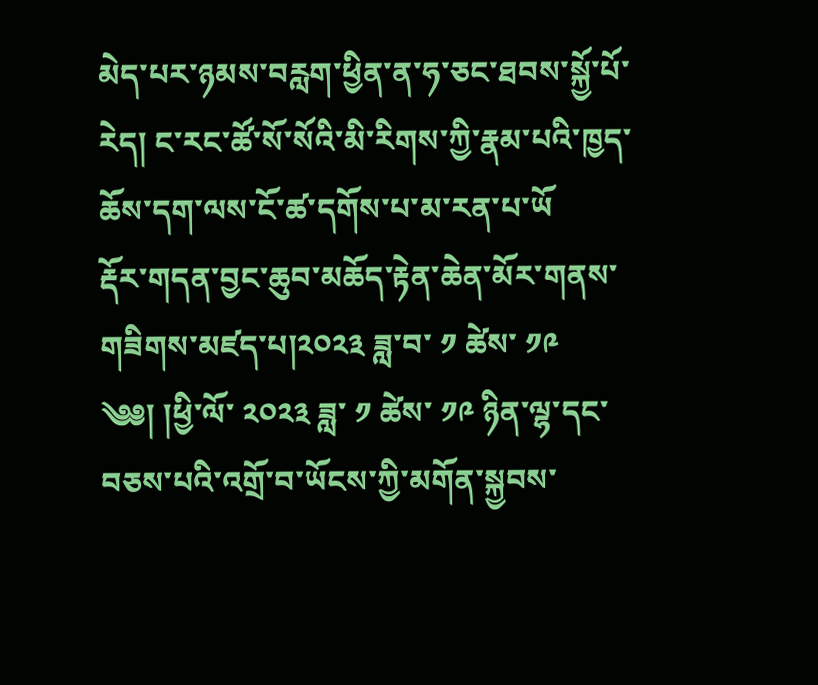མེད་པར་ཉམས་བརླག་ཕྱིན་ན་ཧ་ཅང་ཐབས་སྐྱོ་པོ་རེད། ང་རང་ཚོ་སོ་སོའི་མི་རིགས་ཀྱི་རྣམ་པའི་ཁྱད་ཆོས་དག་ལས་ངོ་ཚ་དགོས་པ་མ་རན་པ་ཡོ
རྡོར་གདན་བྱང་ཆུབ་མཆོད་རྟེན་ཆེན་མོར་གནས་གཟིགས་མཛད་པ།༢༠༢༣ ཟླ་བ་ ༡ ཚེས་ ༡༩
༄༅། །ཕྱི་ལོ་ ༢༠༢༣ ཟླ་ ༡ ཚེས་ ༡༩ ཉིན་ལྷ་དང་བཅས་པའི་འགྲོ་བ་ཡོངས་ཀྱི་མགོན་སྐྱབས་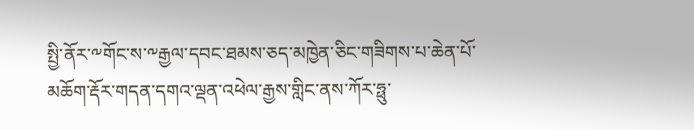སྤྱི་ནོར་༸གོང་ས་༸རྒྱལ་དབང་ཐམས་ཅད་མཁྱེན་ཅིང་གཟིགས་པ་ཆེན་པོ་མཆོག་རྡོར་གདན་དགའ་ལྡན་འཕེལ་རྒྱས་གླིང་ནས་ཀོར་ཧྥུ་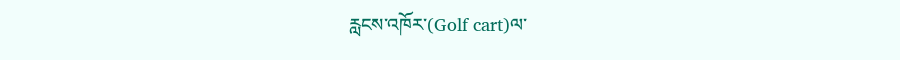རླངས་འཁོར་(Golf cart)ལ་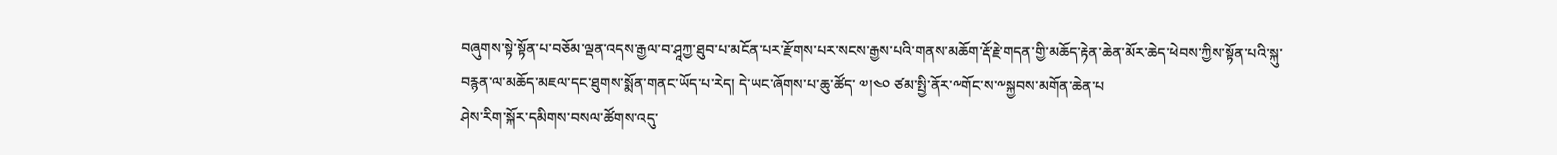བཞུགས་སྟེ་སྟོན་པ་བཅོམ་ལྡན་འདས་རྒྱལ་བ་ཤཱཀྱ་ཐུབ་པ་མངོན་པར་རྫོགས་པར་སངས་རྒྱས་པའི་གནས་མཆོག་རྡོ་རྗེ་གདན་གྱི་མཆོད་རྟེན་ཆེན་མོར་ཆེད་ཕེབས་ཀྱིས་སྟོན་པའི་སྐུ་བརྙན་ལ་མཆོད་མཇལ་དང་ཐུགས་སྨོན་གནང་ཡོད་པ་རེད། དེ་ཡང་ཞོགས་པ་ཆུ་ཚོད་ ༧།༤༠ ཙམ་སྤྱི་ནོར་༸གོང་ས་༸སྐྱབས་མགོན་ཆེན་པ
ཤེས་རིག་སྐོར་དམིགས་བསལ་ཚོགས་འདུ་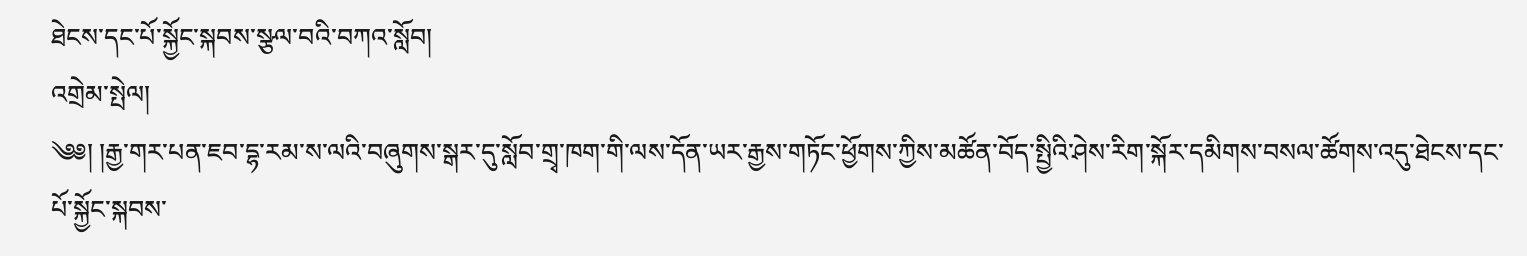ཐེངས་དང་པོ་སྐྱོང་སྐབས་སྩལ་བའི་བཀའ་སློབ།
འགྲེམ་སྤེལ།
༄༅། །རྒྱ་གར་པན་ཇབ་དྷ་རམ་ས་ལའི་བཞུགས་སྒར་དུ་སློབ་གྲྭ་ཁག་གི་ལས་དོན་ཡར་རྒྱས་གཏོང་ཕྱོགས་ཀྱིས་མཚོན་བོད་སྤྱིའི་ཤེས་རིག་སྐོར་དམིགས་བསལ་ཚོགས་འདུ་ཐེངས་དང་པོ་སྐྱོང་སྐབས་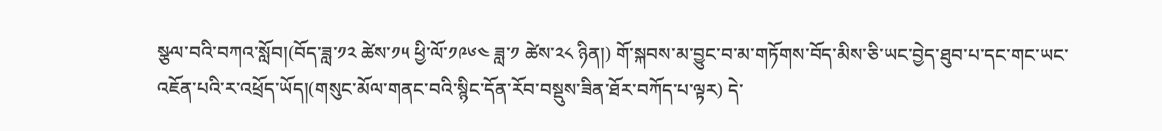སྩལ་བའི་བཀའ་སློབ།(བོད་ཟླ་༡༢ ཚེས་༡༥ ཕྱི་ལོ་༡༩༦༤ ཟླ་༡ ཚེས་༢༨ ཉིན།) གོ་སྐབས་མ་བྱུང་བ་མ་གཏོགས་བོད་མིས་ཅི་ཡང་བྱེད་ཐུབ་པ་དང་གང་ཡང་འཇོན་པའི་ར་འཕྲོད་ཡོད།(གསུང་མོལ་གནང་བའི་སྙིང་དོན་རོབ་བསྡུས་ཟིན་ཐོར་བཀོད་པ་ལྟར) དེ་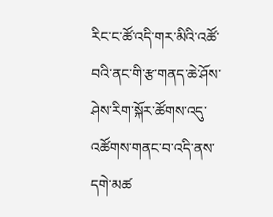རིང་ང་ཚོ་འདི་གར་མིའི་འཚོ་བའི་ནང་གི་རྩ་གནད་ཆེ་ཤོས་ཤེས་རིག་སྐོར་ཚོགས་འདུ་འཚོགས་གནང་བ་འདི་ནས་དགེ་མཚ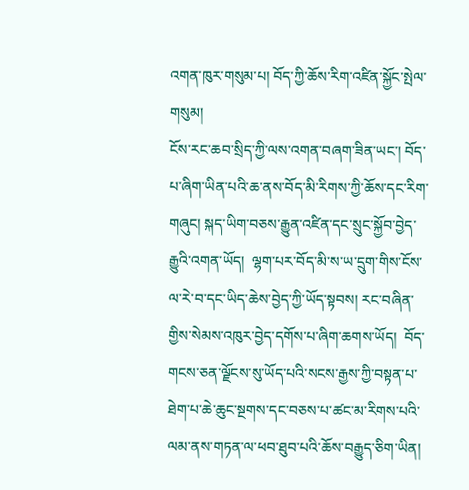འགན་ཁུར་གསུམ་པ། བོད་ཀྱི་ཆོས་རིག་འཛིན་སྐྱོང་སྤེལ་གསུམ།
ངོས་རང་ཆབ་སྲིད་ཀྱི་ལས་འགན་བཞག་ཟིན་ཡང་། བོད་པ་ཞིག་ཡིན་པའི་ཆ་ནས་བོད་མི་རིགས་ཀྱི་ཆོས་དང་རིག་གཞུང། སྐད་ཡིག་བཅས་རྒྱུན་འཛིན་དང་སྲུང་སྐྱོབ་བྱེད་རྒྱུའི་འགན་ཡོད།  ལྷག་པར་བོད་མི་ས་ཡ་དྲུག་གིས་ངོས་ལ་རེ་བ་དང་ཡིད་ཆེས་བྱེད་ཀྱི་ཡོད་སྟབས། རང་བཞིན་གྱིས་སེམས་འཁུར་བྱེད་དགོས་པ་ཞིག་ཆགས་ཡོད།  བོད་གངས་ཅན་ལྗོངས་སུ་ཡོད་པའི་སངས་རྒྱས་ཀྱི་བསྟན་པ་ཐེག་པ་ཆེ་ཆུང་སྔགས་དང་བཅས་པ་ཚང་མ་རིགས་པའི་ལམ་ནས་གཏན་ལ་ཕབ་ཐུབ་པའི་ཆོས་བརྒྱུད་ཅིག་ཡིན།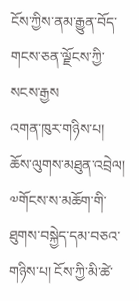ངོས་ཀྱིས་ནམ་རྒྱུན་བོད་གངས་ཅན་ལྗོངས་ཀྱི་སངས་རྒྱས
འགན་ཁུར་གཉིས་པ། ཆོས་ལུགས་མཐུན་འབྲེལ།
༧གོངས་ས་མཆོག་གི་ཐུགས་བསྐྱེད་དམ་བཅའ་གཉིས་པ། ངོས་ཀྱི་མི་ཚེ་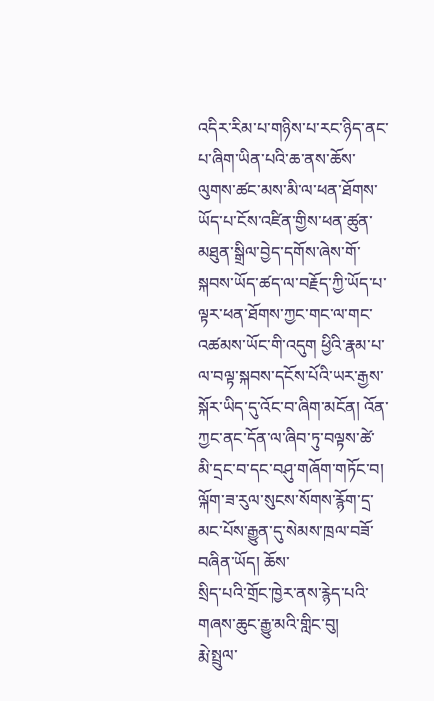འདིར་རིམ་པ་གཉིས་པ་རང་ཉིད་ནང་པ་ཞིག་ཡིན་པའི་ཆ་ནས་ཆོས་ལུགས་ཚང་མས་མི་ལ་ཕན་ཐོགས་ཡོད་པ་ངོས་འཛིན་གྱིས་ཕན་ཚུན་མཐུན་སྒྲིལ་བྱེད་དགོས་ཞེས་གོ་སྐབས་ཡོད་ཚད་ལ་བརྗོད་ཀྱི་ཡོད་པ་ལྟར་ཕན་ཐོགས་ཀྱང་གང་ལ་གང་འཚམས་ཡོང་གི་འདུག ཕྱིའི་རྣམ་པ་ལ་བལྟ་སྐབས་དངོས་པོའི་ཡར་རྒྱས་སྐོར་ཡིད་དུ་འོང་བ་ཞིག་མངོན། འོན་ཀྱང་ནང་དོན་ལ་ཞིབ་ཏུ་བལྟས་ཚེ་མི་དྲང་བ་དང་བཤུ་གཞོག་གཏོང་བ། ལྐོག་ཟ་རུལ་སུངས་སོགས་རྙོག་དྲ་མང་པོས་རྒྱུན་དུ་སེམས་ཁྲལ་བཟོ་བཞིན་ཡོད། ཆོས་
སྲིད་པའི་གྲོང་ཁྱེར་ནས་རྙེད་པའི་གཞས་ཆུང་རྒྱུ་མའི་གླིང་བུ།
རྨེ་སྤྲུལ་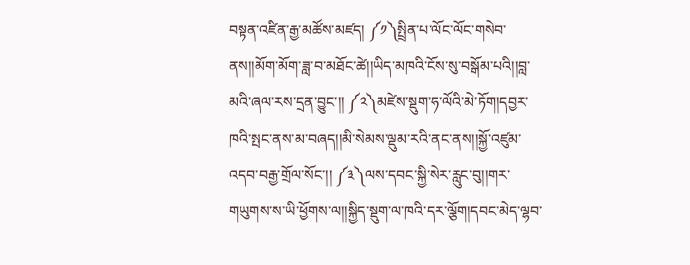བསྟན་འཛིན་རྒྱ་མཚོས་མཛད། ༼༡༽སྤྲིན་པ་ལོང་ལོང་གསེབ་ནས།།མོག་མོག་ཟླ་བ་མཐོང་ཚེ།།ཡིད་མཁའི་ངོས་སུ་བསྒོམ་པའི།།བླ་མའི་ཞལ་རས་དྲན་བྱུང་།། ༼༢༽མཛེས་སྡུག་ཧ་ལོའི་མེ་ཏོག།དབྱར་ཁའི་སྤང་ནས་མ་བཞད།།མི་སེམས་ལྡུམ་རའི་ནང་ནས།།སྐྱོ་འཛུམ་འདབ་བརྒྱ་གྲོལ་སོང་།། ༼༣༽ལས་དབང་སྐྱི་སེར་རླུང་བུ།།གར་གཡུགས་ས་ཡི་ཕྱོགས་ལ།།སྐྱིད་སྡུག་ལ་ཁའི་དར་ལྕོག།དབང་མེད་ལྷབ་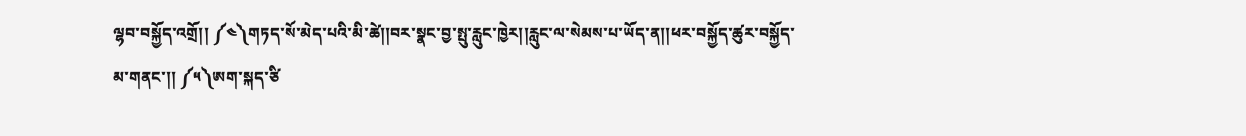ལྷབ་བསྐྱོད་འགྲོ།། ༼༤༽གཏད་སོ་མེད་པའི་མི་ཚེ།།བར་སྣང་བྱ་སྤུ་རླུང་ཁྱེར།།རླུང་ལ་སེམས་པ་ཡོད་ན།།ཕར་བསྐྱོད་ཚུར་བསྐྱོད་མ་གནང་།། ༼༥༽ཨག་སྐད་ཙི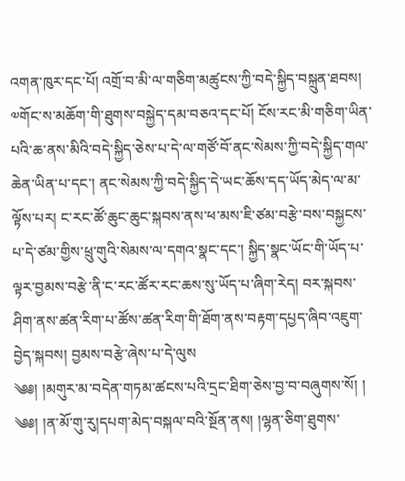འགན་ཁུར་དང་པོ། འགྲོ་བ་མི་ལ་གཅིག་མཚུངས་ཀྱི་བདེ་སྐྱིད་བསྐྲུན་ཐབས།
༧གོང་ས་མཆོག་གི་ཐུགས་བསྐྱེད་དམ་བཅའ་དང་པོ། ངོས་རང་མི་གཅིག་ཡིན་པའི་ཆ་ནས་མིའི་བདེ་སྐྱིད་ཅེས་པ་དེ་ལ་གཙོ་བོ་ནང་སེམས་ཀྱི་བདེ་སྐྱིད་གལ་ཆེན་ཡིན་པ་དང་། ནང་སེམས་ཀྱི་བདེ་སྐྱིད་དེ་ཡང་ཆོས་དད་ཡོད་མེད་ལ་མ་ལྟོས་པར། ང་རང་ཚོ་ཆུང་ཆུང་སྐབས་ནས་ཕ་མས་ཇི་ཙམ་བརྩེ་བས་བསྐྱངས་པ་དེ་ཙམ་གྱིས་ཕྲུ་གུའི་སེམས་ལ་དགའ་སྣང་དང་། སྐྱིད་སྣང་ཡོང་གི་ཡོད་པ་ལྟར་བྱམས་བརྩེ་ནི་ང་རང་ཚོར་རང་ཆས་སུ་ཡོད་པ་ཞིག་རེད། བར་སྐབས་ཤིག་ནས་ཚན་རིག་པ་ཚོས་ཚན་རིག་གི་ཐོག་ནས་བརྟག་དཔྱད་ཞིབ་འཇུག་བྱེད་སྐབས། བྱམས་བརྩེ་ཞེས་པ་དེ་ལུས
༄༅། །མགུར་མ་བདེན་གཏམ་ཚངས་པའི་དྲང་ཐིག་ཅེས་བྱ་བ་བཞུགས་སོ། །
༄༅། །ན་མོ་གུ་རུ།དཔག་མེད་བསྐལ་བའི་སྔོན་ནས། །ལྷན་ཅིག་ཐུགས་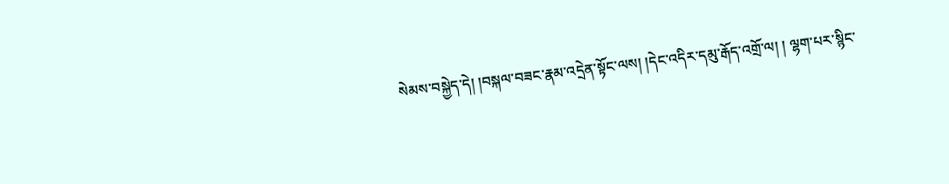སེམས་བསྐྱེད་དེ། །བསྐལ་བཟང་རྣམ་འདྲེན་སྟོང་ལས། །དེང་འདིར་དམུ་རྒོད་འགྲོ་ལ། ། ལྷག་པར་སྙིང་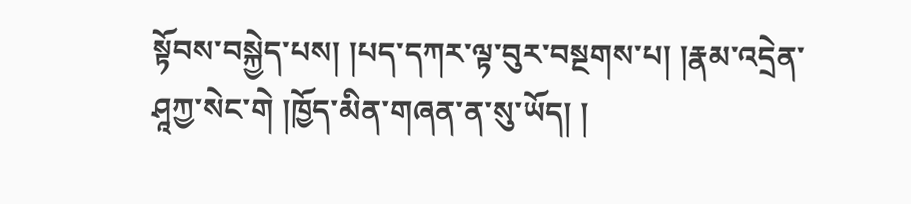སྟོབས་བསྐྱེད་པས། །པད་དཀར་ལྟ་བུར་བསྔགས་པ། །རྣམ་འདྲེན་ཤཱཀྱ་སེང་གེ །ཁྱོད་མིན་གཞན་ན་སུ་ཡོད། །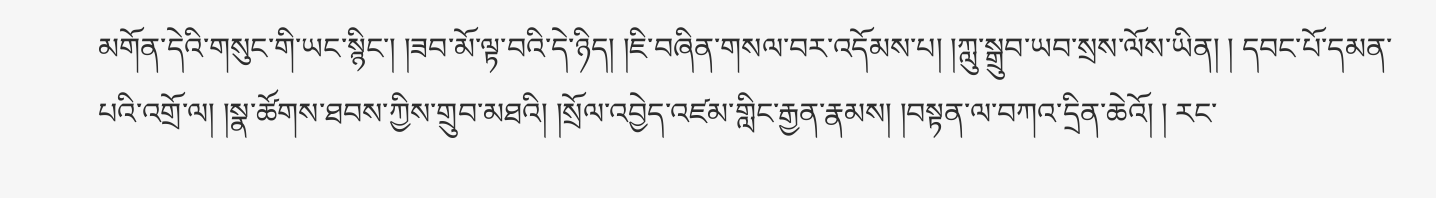མགོན་དེའི་གསུང་གི་ཡང་སྙིང་། །ཟབ་མོ་ལྟ་བའི་དེ་ཉིད། །ཇི་བཞིན་གསལ་བར་འདོམས་པ། །ཀླུ་སྒྲུབ་ཡབ་སྲས་ལོས་ཡིན། ། དབང་པོ་དམན་པའི་འགྲོ་ལ། །སྣ་ཚོགས་ཐབས་ཀྱིས་གྲུབ་མཐའི། །སྲོལ་འབྱེད་འཛམ་གླིང་རྒྱན་རྣམས། །བསྟན་ལ་བཀའ་དྲིན་ཆེའོ། ། རང་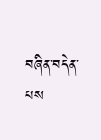བཞིན་བདེན་པས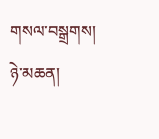གསལ་བསྒྲགས།
ཉེ་མཆན།